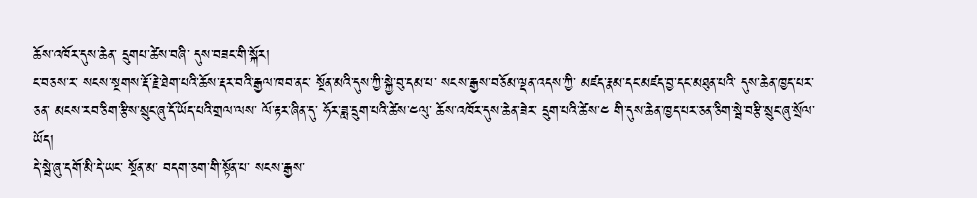ཆོས་འཁོར་དུས་ཆེན་ དྲུགཔ་ཚེས་བཞི་ དུས་བཟང་གི་སྐོར།
ང་བཅས་ར་ སངས་སྔགས་རྡོ་རྗེ་ཐེག་པའི་ཆོས་རྡར་བའི་རྒྱལ་ཁབ་ནང་ སྔོན་མའི་དུས་ཀྱི་སྐྱེ་བུ་དམ་པ་ སངས་རྒྱས་བཅོམ་ལྡན་འདས་ཀྱི་ མཛད་རྣམ་དང་མཛད་བྱ་དང་མཐུན་པའི་ དུས་ཆེན་ཁྱད་པར་ཅན་ མངས་རབ་ཅིག་རྩིས་སྲུང་ཞུ་དོ་ཡོད་པའི་གྲལ་ལས་ ལོ་རྟར་ཞིན་དུ་ ཧོར་ཟླ་དྲུག་པའི་ཚེས་༤ལུ་ ཆོས་འཁོར་དུས་ཆེན་ཟེར་ དྲུག་པའི་ཚེས་༤ གི་དུས་ཆེན་ཁྱད་པར་ཅན་ཅིག་སྦེ་བརྩི་སྲུང་ཞུ་སྲོལ་ཡོད།
དེ་སྦེ་ཞུ་དགོ་མི་དེ་ཡང་ སྔོན་མ་ བདག་ཅག་གི་སྟོན་པ་ སངས་རྒྱས་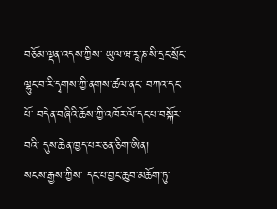བཅོམ་ལྡན་འདས་ཀྱིས་ ཡུལ་ཝ་རཱ་ཎ་སི་དྲང་སྲོང་ལྷུང་བ་རི་དྭགས་ཀྱི་ནགས་ཚལ་ནང་ བཀའ་དང་པོ་ བདེན་བཞིའི་ཆོས་ཀྱི་འཁོར་ལོ་དང་པ་བསྐོར་བའི་ དུས་ཆེན་ཁྱད་པར་ཅན་ཅིག་ཨིན།
སངས་རྒྱས་ཀྱིས་ དང་པ་བྱང་ཆུབ་མཆོག་ཏུ་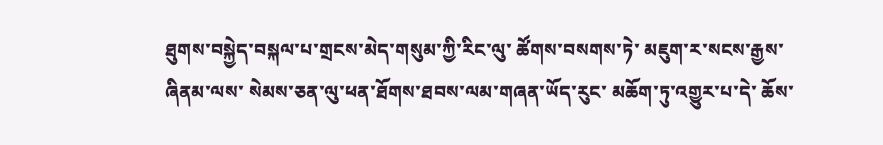ཐུགས་བསྐྱེད་བསྐལ་པ་གྲངས་མེད་གསུམ་ཀྱི་རིང་ལུ་ ཚོགས་བསགས་ཏེ་ མཇུག་ར་སངས་རྒྱས་ཞིནམ་ལས་ སེམས་ཅན་ལུ་ཕན་ཐོགས་ཐབས་ལམ་གཞན་ཡོད་རུང་ མཆོག་ཏུ་འགྱུར་པ་དེ་ ཆོས་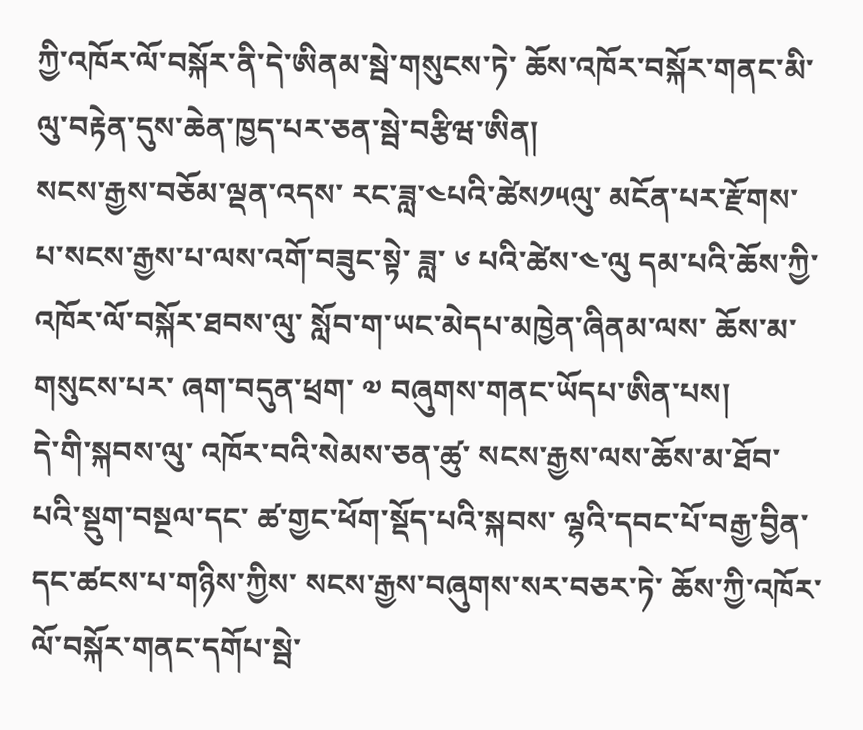ཀྱི་འཁོར་ལོ་བསྐོར་ནི་དེ་ཨིནམ་སྦེ་གསུངས་ཏེ་ ཆོས་འཁོར་བསྐོར་གནང་མི་ལུ་བརྟེན་དུས་ཆེན་ཁྱད་པར་ཅན་སྦེ་བརྩིཝ་ཨིན།
སངས་རྒྱས་བཅོམ་ལྡན་འདས་ རང་ཟླ་༤པའི་ཚེས༡༥ལུ་ མངོན་པར་རྫོགས་པ་སངས་རྒྱས་པ་ལས་འགོ་བཟུང་སྟེ་ ཟླ་ ༦ པའི་ཚེས་༤་ལུ དམ་པའི་ཆོས་ཀྱི་འཁོར་ལོ་བསྐོར་ཐབས་ལུ་ སློབ་ག་ཡང་མེདཔ་མཁྱེན་ཞིནམ་ལས་ ཆོས་མ་གསུངས་པར་ ཞག་བདུན་ཕྲག་ ༧ བཞུགས་གནང་ཡོདཔ་ཨིན་པས།
དེ་གི་སྐབས་ལུ་ འཁོར་བའི་སེམས་ཅན་ཚུ་ སངས་རྒྱས་ལས་ཆོས་མ་ཐོབ་པའི་སྡུག་བསྔལ་དང་ ཚ་གྱང་ཕོག་སྡོད་པའི་སྐབས་ ལྷའི་དབང་པོ་བརྒྱ་བྱིན་དང་ཚངས་པ་གཉིས་ཀྱིས་ སངས་རྒྱས་བཞུགས་སར་བཅར་ཏེ་ ཆོས་ཀྱི་འཁོར་ལོ་བསྐོར་གནང་དགོཔ་སྦེ་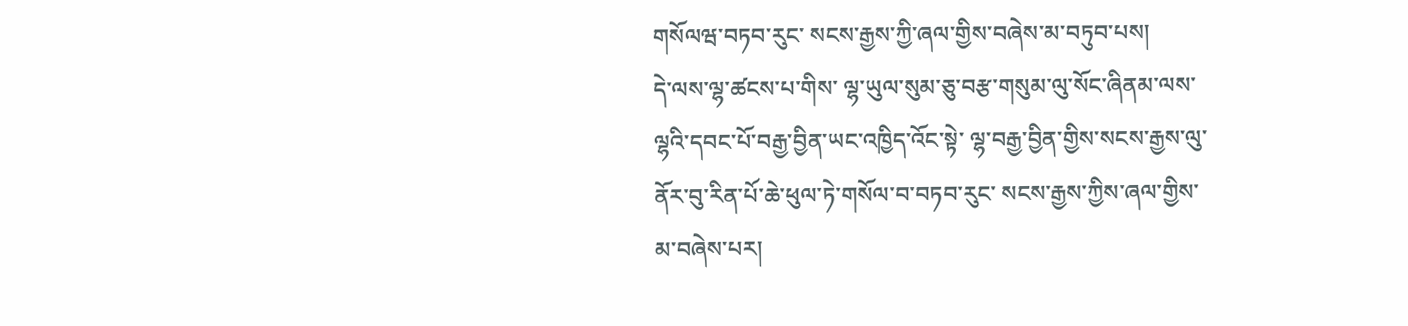གསོལཝ་བཏབ་རུང་ སངས་རྒྱས་ཀྱི་ཞལ་གྱིས་བཞེས་མ་བཏུབ་པས།
དེ་ལས་ལྷ་ཚངས་པ་གིས་ ལྷ་ཡུལ་སུམ་ཅུ་བརྩ་གསུམ་ལུ་སོང་ཞིནམ་ལས་ ལྷའི་དབང་པོ་བརྒྱ་བྱིན་ཡང་འཁྱིད་འོང་སྟེ་ ལྷ་བརྒྱ་བྱིན་གྱིས་སངས་རྒྱས་ལུ་ ནོར་བུ་རིན་པོ་ཆེ་ཕུལ་ཏེ་གསོལ་བ་བཏབ་རུང་ སངས་རྒྱས་ཀྱིས་ཞལ་གྱིས་མ་བཞེས་པར།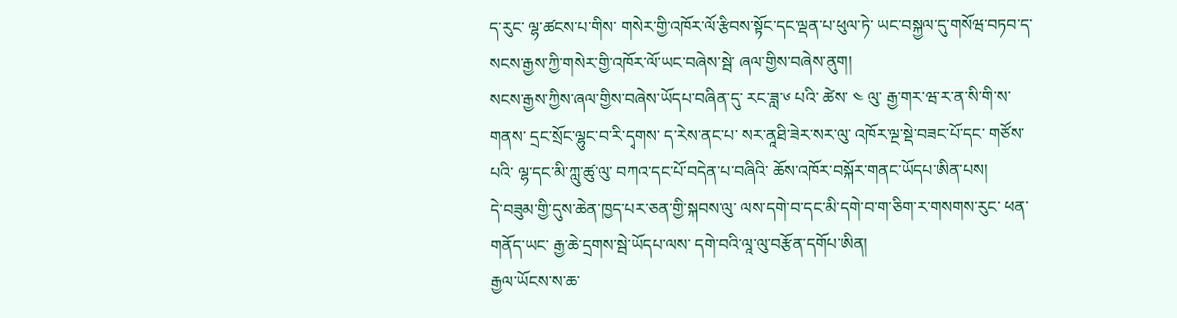ད་རུང་ ལྷ་ཚངས་པ་གིས་ གསེར་གྱི་འཁོར་ལོ་རྩིབས་སྟོང་དང་ལྡན་པ་ཕུལ་ཏེ་ ཡང་བསྐྱལ་དུ་གསོཝ་བཏབ་ད་ སངས་རྒྱས་ཀྱི་གསེར་གྱི་འཁོར་ལོ་ཡང་བཞེས་སྦེ་ ཞལ་གྱིས་བཞེས་ནུག།
སངས་རྒྱས་ཀྱིས་ཞལ་གྱིས་བཞེས་ཡོདཔ་བཞིན་དུ་ རང་ཟླ་༦ པའི་ ཚེས་ ༤ ལུ་ རྒྱ་གར་ཝ་ར་ན་སི་གི་ས་གནས་ དྲང་སྲོང་ལྷུང་བ་རི་དྭགས་ ད་རེས་ནང་པ་ སར་ནཱཐི་ཟེར་སར་ལུ་ འཁོར་ལྔ་སྡེ་བཟང་པོ་དང་ གཙོས་པའི་ ལྷ་དང་མི་ཀླུ་ཚུ་ལུ་ བཀའ་དང་པོ་བདེན་པ་བཞིའི་ ཆོས་འཁོར་བསྐོར་གནང་ཡོདཔ་ཨིན་པས།
དེ་བཟུམ་གྱི་དུས་ཆེན་ཁྱད་པར་ཅན་གྱི་སྐབས་ལུ་ ལས་དགེ་བ་དང་མི་དགེ་བ་ག་ཅིག་ར་གསགས་རུང་ ཕན་གནོད་ཡང་ རྒྱ་ཆེ་དྲགས་སྦེ་ཡོདཔ་ལས་ དགེ་བའི་ལཱ་ལུ་བརྩོན་དགོཔ་ཨིན།
རྒྱལ་ཡོངས་ས་ཆ་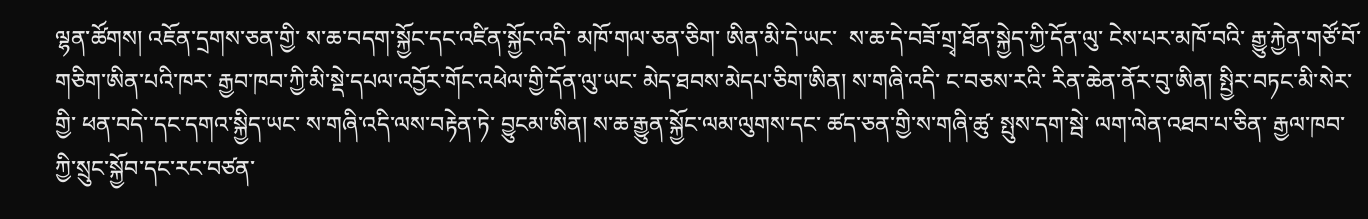ལྷན་ཚོགས། འཇོན་དྲགས་ཅན་གྱི་ ས་ཆ་བདག་སྐྱོང་དང་འཛིན་སྐྱོང་འདི་ མཁོ་གལ་ཅན་ཅིག་ ཨིན་མི་དེ་ཡང་  ས་ཆ་དེ་བཟོ་གྲྭ་ཐོན་སྐྱེད་ཀྱི་དོན་ལུ་ ངེས་པར་མཁོ་བའི་ རྒྱུ་རྐྱེན་གཙོ་བོ་གཅིག་ཨིན་པའི་ཁར་ རྒྱབ་ཁབ་ཀྱི་མི་སྡེ་དཔལ་འབྱོར་གོང་འཕེལ་གྱི་དོན་ལུ་ཡང་ མེད་ཐབས་མེདཔ་ཅིག་ཨིན། ས་གཞི་འདི་ ང་བཅས་རའི་ རིན་ཆེན་ནོར་བུ་ཨིན། སྤྱིར་བཏང་མི་སེར་གྱི་ ཕན་བདེ་་དང་དགའ་སྐྱིད་ཡང་ ས་གཞི་འདི་ལས་བརྟེན་ཏེ་ བྱུངམ་ཨིན། ས་ཆ་རྒྱུན་སྐྱོང་ལམ་ལུགས་དང་ ཚད་ཅན་གྱི་ས་གཞི་ཚུ་ སྤུས་དག་སྦེ་ ལག་ལེན་འཐབ་པ་ཅིན་ རྒྱལ་ཁབ་ཀྱི་སྲུང་སྐྱོབ་དང་རང་བཙན་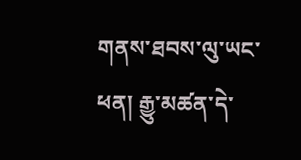གནས་ཐབས་ལུ་ཡང་ཕན། རྒྱུ་མཚན་དེ་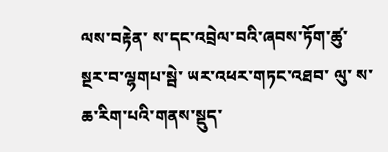ལས་བརྟེན་ ས་དང་འབྲེལ་བའི་ཞབས་ཏོག་ཚུ་སྔར་བ་ལྷགཔ་སྦེ་ ཡར་འཕར་གཏང་འཐབ་ ལུ་ ས་ཆ་རིག་པའི་གནས་སྡུད་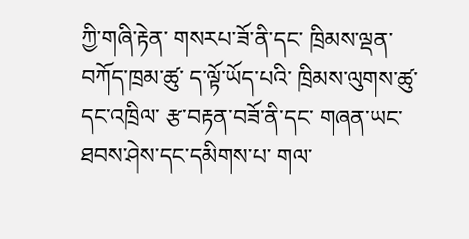ཀྱི་གཞི་རྟེན་ གསརཔ་ཟོ་ནི་དང་ ཁྲིམས་ལྡན་བཀོད་ཁྲམ་ཚུ་ ད་ལྟོ་ཡོད་པའི་ ཁྲིམས་ལུགས་ཚུ་དང་འཁྲིལ་ རྩ་བརྟན་བཟོ་ནི་དང་ གཞན་ཡང་ ཐབས་ཤེས་དང་དམིགས་པ་ གལ་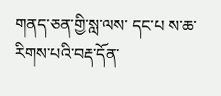གནད་ཅན་གྱི་སླ་ལས་ དང་པ ས་ཆ་རིགས་པའི་བརྡ་དོན་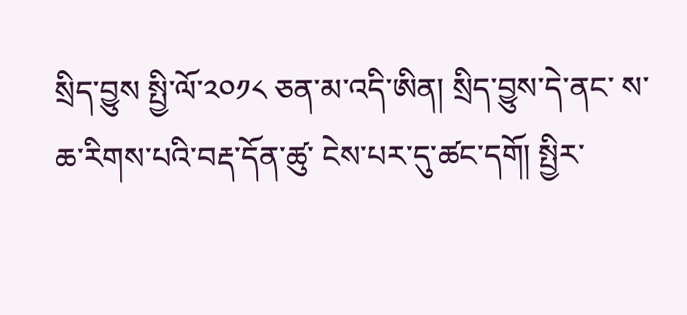སྲིད་བྱུས སྤྱི་ལོ་༢༠༡༨ ཅན་མ་འདི་ཨིན། སྲིད་བྱུས་དེ་ནང་ ས་ཆ་རིགས་པའི་བརྡ་དོན་ཚུ་ ངེས་པར་དུ་ཚང་དགོ། སྤྱིར་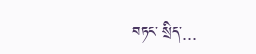བཏང་ སྲིད་...